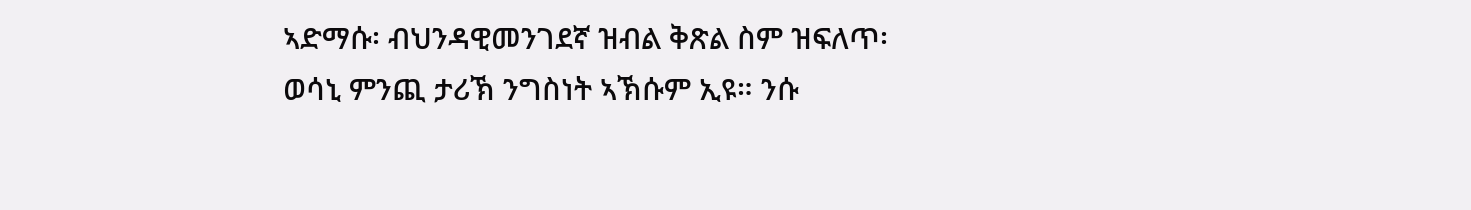ኣድማሱ፡ ብህንዳዊመንገደኛ ዝብል ቅጽል ስም ዝፍለጥ፡ ወሳኒ ምንጪ ታሪኽ ንግስነት ኣኽሱም ኢዩ። ንሱ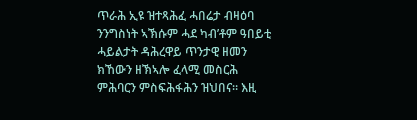ጥራሕ ኢዩ ዝተጻሕፈ ሓበሬታ ብዛዕባ ንንግስነት ኣኽሱም ሓደ ካብ’ቶም ዓበይቲ ሓይልታት ዳሕረዋይ ጥንታዊ ዘመን ክኸውን ዘኽኣሎ ፈላሚ መስርሕ ምሕባርን ምስፍሕፋሕን ዝህበና። እዚ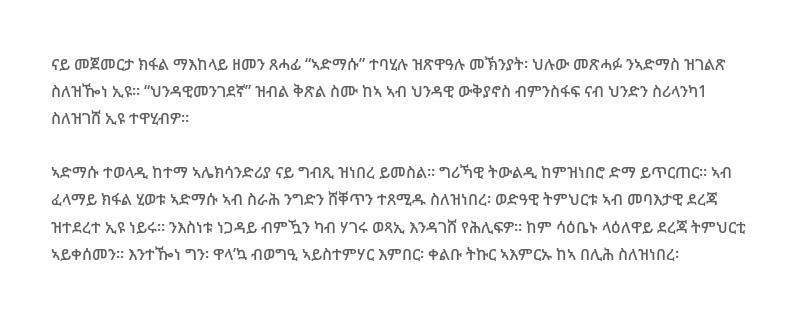ናይ መጀመርታ ክፋል ማእከላይ ዘመን ጸሓፊ “ኣድማሱ” ተባሂሉ ዝጽዋዓሉ መኽንያት፡ ህሉው መጽሓፉ ንኣድማስ ዝገልጽ ስለዝዀነ ኢዩ። “ህንዳዊመንገደኛ” ዝብል ቅጽል ስሙ ከኣ ኣብ ህንዳዊ ውቅያኖስ ብምንስፋፍ ናብ ህንድን ስሪላንካ1 ስለዝገሸ ኢዩ ተዋሂብዎ።

ኣድማሱ ተወላዲ ከተማ ኣሌክሳንድሪያ ናይ ግብጺ ዝነበረ ይመስል። ግሪኻዊ ትውልዲ ከምዝነበሮ ድማ ይጥርጠር። ኣብ ፈላማይ ክፋል ሂወቱ ኣድማሱ ኣብ ስራሕ ንግድን ሸቐጥን ተጸሚዱ ስለዝነበረ፡ ወድዓዊ ትምህርቱ ኣብ መባእታዊ ደረጃ ዝተደረተ ኢዩ ነይሩ። ንእስነቱ ነጋዳይ ብምዃን ካብ ሃገሩ ወጻኢ እንዳገሸ የሕሊፍዎ። ከም ሳዕቤኑ ላዕለዋይ ደረጃ ትምህርቲ ኣይቀሰመን። እንተዀነ ግን፡ ዋላ’ኳ ብወግዒ ኣይስተምሃር እምበር፡ ቀልቡ ትኩር ኣእምርኡ ከኣ በሊሕ ስለዝነበረ፡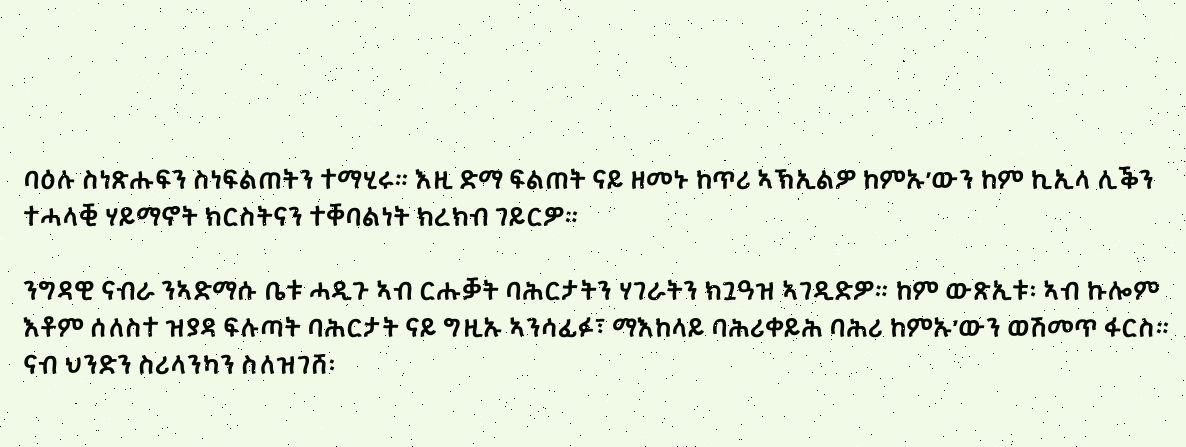ባዕሉ ስነጽሑፍን ስነፍልጠትን ተማሂሩ። እዚ ድማ ፍልጠት ናይ ዘመኑ ከጥሪ ኣኽኢልዎ ከምኡ’ውን ከም ኪኢላ ሊቕን ተሓላቒ ሃይማኖት ክርስትናን ተቐባልነት ክረክብ ገይርዎ።

ንግዳዊ ናብራ ንኣድማሱ ቤቱ ሓዲጉ ኣብ ርሑቓት ባሕርታትን ሃገራትን ክጓዓዝ ኣገዲድዎ። ከም ውጽኢቱ፡ ኣብ ኩሎም እቶም ሰለስተ ዝያዳ ፍሉጣት ባሕርታት ናይ ግዚኡ ኣንሳፊፉ፣ ማእከላይ ባሕሪቀይሕ ባሕሪ ከምኡ’ውን ወሽመጥ ፋርስ። ናብ ህንድን ስሪላንካን ስለዝገሸ፡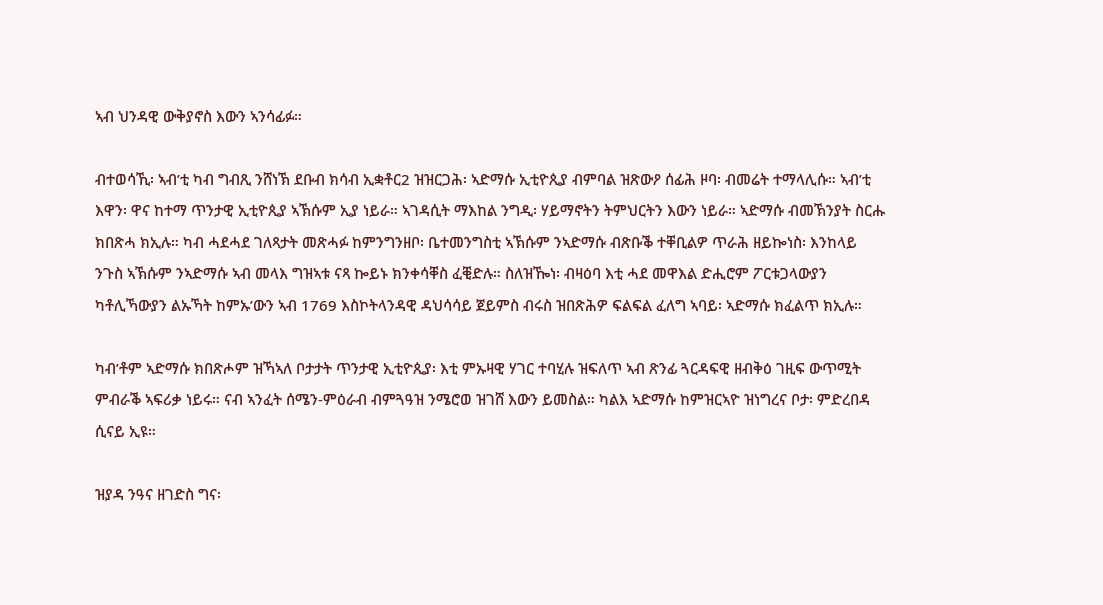ኣብ ህንዳዊ ውቅያኖስ እውን ኣንሳፊፉ።

ብተወሳኺ፡ ኣብ’ቲ ካብ ግብጺ ንሸነኽ ደቡብ ክሳብ ኢቋቶር2 ዝዝርጋሕ፡ ኣድማሱ ኢቲዮጲያ ብምባል ዝጽውዖ ሰፊሕ ዞባ፡ ብመሬት ተማላሊሱ። ኣብ’ቲ እዋን፡ ዋና ከተማ ጥንታዊ ኢቲዮጲያ ኣኽሱም ኢያ ነይራ። ኣገዳሲት ማእከል ንግዲ፡ ሃይማኖትን ትምህርትን እውን ነይራ። ኣድማሱ ብመኽንያት ስርሑ ክበጽሓ ክኢሉ። ካብ ሓደሓደ ገለጻታት መጽሓፉ ከምንግንዘቦ፡ ቤተመንግስቲ ኣኽሱም ንኣድማሱ ብጽቡቕ ተቐቢልዎ ጥራሕ ዘይኰነስ፡ እንከላይ ንጉስ ኣኽሱም ንኣድማሱ ኣብ መላእ ግዝኣቱ ናጻ ኰይኑ ክንቀሳቐስ ፈቒድሉ። ስለዝዀነ፡ ብዛዕባ እቲ ሓደ መዋእል ድሒሮም ፖርቱጋላውያን ካቶሊኻውያን ልኡኻት ከምኡ’ውን ኣብ 1769 እስኮትላንዳዊ ዳህሳሳይ ጀይምስ ብሩስ ዝበጽሕዎ ፍልፍል ፈለግ ኣባይ፡ ኣድማሱ ክፈልጥ ክኢሉ።

ካብ’ቶም ኣድማሱ ክበጽሖም ዝኻኣለ ቦታታት ጥንታዊ ኢቲዮጲያ፡ እቲ ምኡዛዊ ሃገር ተባሂሉ ዝፍለጥ ኣብ ጽንፊ ጓርዳፍዊ ዘብቅዕ ገዚፍ ውጥሚት ምብራቕ ኣፍሪቃ ነይሩ። ናብ ኣንፈት ሰሜን-ምዕራብ ብምጓዓዝ ንሜሮወ ዝገሸ እውን ይመስል። ካልእ ኣድማሱ ከምዝርኣዮ ዝነግረና ቦታ፡ ምድረበዳ ሲናይ ኢዩ።

ዝያዳ ንዓና ዘገድስ ግና፡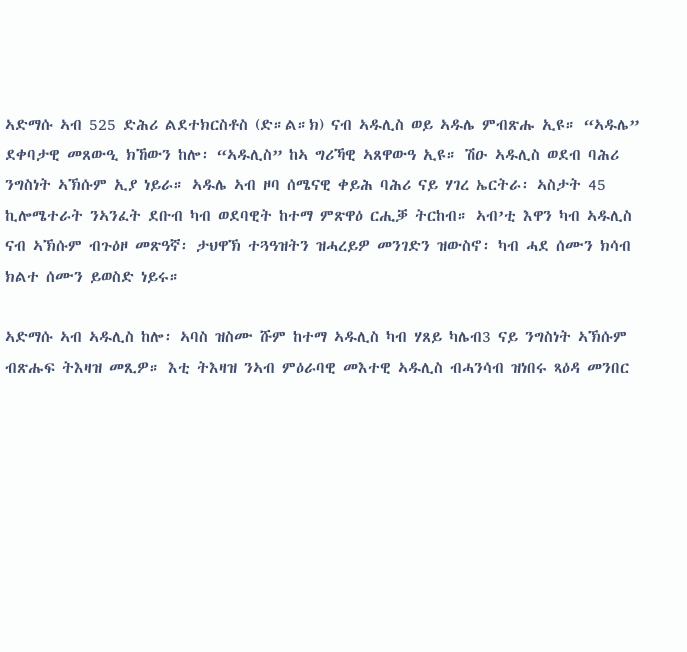ኣድማሱ ኣብ 525 ድሕሪ ልደተክርስቶስ (ድ።ል።ክ) ናብ ኣዱሊስ ወይ ኣዱሌ ምብጽሑ ኢዩ። “ኣዱሌ” ደቀባታዊ መጸውዒ ክኸውን ከሎ፡ “ኣዱሊስ” ከኣ ግሪኻዊ ኣጸዋውዓ ኢዩ። ሽዑ ኣዱሊስ ወደብ ባሕሪ ንግስነት ኣኽሱም ኢያ ነይራ። ኣዱሌ ኣብ ዞባ ሰሜናዊ ቀይሕ ባሕሪ ናይ ሃገረ ኤርትራ፡ ኣስታት 45 ኪሎሜተራት ንኣንፈት ደቡብ ካብ ወደባዊት ከተማ ምጽዋዕ ርሒቓ ትርከብ። ኣብ’ቲ እዋን ካብ ኣዱሊስ ናብ ኣኽሱም ብጉዕዞ መጽዓኛ፡ ታህዋኽ ተጓዓዝትን ዝሓረይዎ መንገድን ዝውስኖ፡ ካብ ሓደ ሰሙን ክሳብ ክልተ ሰሙን ይወስድ ነይሩ።

ኣድማሱ ኣብ ኣዱሊስ ከሎ፡ ኣባስ ዝስሙ ሹም ከተማ ኣዱሊስ ካብ ሃጸይ ካሌብ3 ናይ ንግስነት ኣኽሱም ብጽሑፍ ትእዛዝ መጺዎ። እቲ ትእዛዝ ንኣብ ምዕራባዊ መእተዊ ኣዱሊስ ብሓንሳብ ዝነበሩ ጻዕዳ መንበር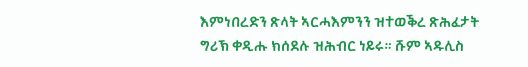እምነበረድን ጽላት ኣርሓእምንን ዝተወቕረ ጽሕፈታት ግሪኽ ቀዲሑ ክሰደሉ ዝሕብር ነይሩ። ሹም ኣዱሊስ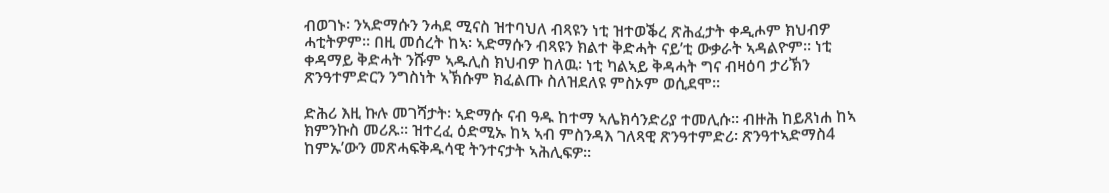ብወገኑ፡ ንኣድማሱን ንሓደ ሚናስ ዝተባህለ ብጻዩን ነቲ ዝተወቕረ ጽሕፈታት ቀዲሖም ክህብዎ ሓቲትዎም። በዚ መሰረት ከኣ፡ ኣድማሱን ብጻዩን ክልተ ቅድሓት ናይ’ቲ ውቃራት ኣዳልዮም። ነቲ ቀዳማይ ቅድሓት ንሹም ኣዱሊስ ክህብዎ ከለዉ፡ ነቲ ካልኣይ ቅዳሓት ግና ብዛዕባ ታሪኽን ጽንዓተምድርን ንግስነት ኣኽሱም ክፈልጡ ስለዝደለዩ ምስኦም ወሲደሞ።

ድሕሪ እዚ ኩሉ መገሻታት፡ ኣድማሱ ናብ ዓዱ ከተማ ኣሌክሳንድሪያ ተመሊሱ። ብዙሕ ከይጸነሐ ከኣ ክምንኩስ መሪጹ። ዝተረፈ ዕድሚኡ ከኣ ኣብ ምስንዳእ ገለጻዊ ጽንዓተምድሪ፡ ጽንዓተኣድማስ4 ከምኡ’ውን መጽሓፍቅዱሳዊ ትንተናታት ኣሕሊፍዎ።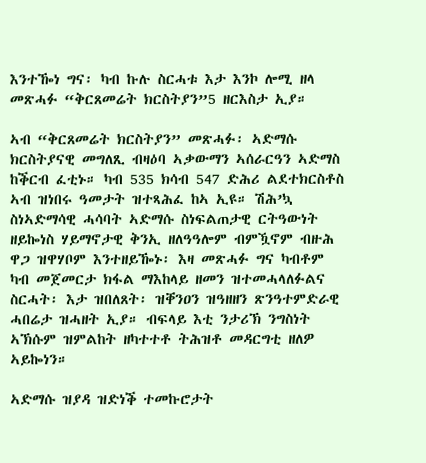እንተዀነ ግና፡ ካብ ኩሉ ስርሓቱ እታ እንኮ ሎሚ ዘላ መጽሓፉ “ቅርጸመሬት ክርስትያን”5 ዘርእስታ ኢያ።

ኣብ “ቅርጸመሬት ክርስትያን” መጽሓፉ፡ ኣድማሱ ክርስትያናዊ መግለጺ ብዛዕባ ኣቃውማን ኣሰራርዓን ኣድማስ ከቕርብ ፈቲኑ። ካብ 535 ክሳብ 547 ድሕሪ ልደተክርስቶስ ኣብ ዝነበሩ ዓመታት ዝተጻሕፈ ከኣ ኢዩ። ሽሕ’ኳ ስነኣድማሳዊ ሓሳባት ኣድማሱ ስነፍልጠታዊ ርትዓውነት ዘይኰነስ ሃይማኖታዊ ቅንኢ ዘለዓዓሎም ብምዃኖም ብዙሕ ዋጋ ዝዋሃቦም እንተዘይዀኑ፡ እዛ መጽሓፉ ግና ካብቶም ካብ መጀመርታ ክፋል ማእከላይ ዘመን ዝተመሓላለፉልና ስርሓት፡ እታ ዝበለጸት፡ ዝቐንዐን ዝዓዘዘን ጽንዓተምድራዊ ሓበሬታ ዝሓዘት ኢያ። ብፍላይ እቲ ንታሪኽ ንግስነት ኣኽሱም ዝምልከት ዘካተተቶ ትሕዝቶ መዳርግቲ ዘለዎ ኣይኰነን።

ኣድማሱ ዝያዳ ዝድነቕ ተመኩሮታት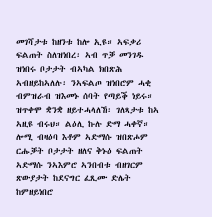መገሻታቱ ከዘንቱ ከሎ ኢዩ። ኣፍቃሪ ፍልጠት ስለዝነበረ፡ ኣብ ጥቓ መንገዱ ዝነበሩ ቦታታት ብኣካል ክበጽሕ ኣብዘይከኣለሉ፡ ንኣፍልጦ ዝነበሮም ሓቂ ብምዝራብ ዝእመኑ ሰባት የጣይቕ ነይሩ። ዝጥቀሞ ቋንቋ ዘይተሓላለኸ፡ ገለጻታቱ ከኣ ኣዚዩ ብሩህ። ልዕሊ ኩሉ ድማ ሓቀኛ። ሎሚ ብዛዕባ እቶም ኣድማሱ ዝበጽሖም ርሑቓት ቦታታት ዘለና ቅኑዕ ፍልጠት ኣድማሱ ንኣእምሮ ኣንበብቱ ብዘገርም ጽውያታት ከደናግር ፈጺሙ ድሌት ከምዘይነበሮ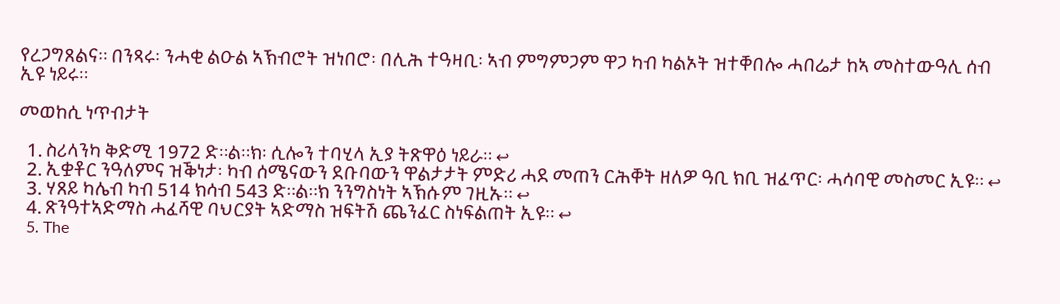የረጋግጸልና። በንጻሩ፡ ንሓቂ ልዑል ኣኽብሮት ዝነበሮ፡ በሊሕ ተዓዛቢ፡ ኣብ ምግምጋም ዋጋ ካብ ካልኦት ዝተቐበሎ ሓበሬታ ከኣ መስተውዓሊ ሰብ ኢዩ ነይሩ።

መወከሲ ነጥብታት

  1. ስሪላንካ ቅድሚ 1972 ድ።ል።ክ፡ ሲሎን ተባሂላ ኢያ ትጽዋዕ ነይራ። ↩
  2. ኢቋቶር ንዓለምና ዝቕነታ፡ ካብ ሰሜናውን ደቡባውን ዋልታታት ምድሪ ሓደ መጠን ርሕቐት ዘለዎ ዓቢ ክቢ ዝፈጥር፡ ሓሳባዊ መስመር ኢዩ። ↩
  3. ሃጸይ ካሌብ ካብ 514 ክሳብ 543 ድ።ል።ክ ንንግስነት ኣኽሱም ገዚኡ። ↩
  4. ጽንዓተኣድማስ ሓፈሻዊ ባህርያት ኣድማስ ዝፍትሽ ጨንፈር ስነፍልጠት ኢዩ። ↩
  5. The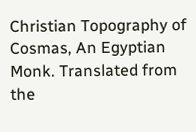Christian Topography of Cosmas, An Egyptian Monk. Translated from the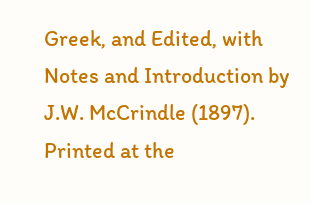Greek, and Edited, with Notes and Introduction by J.W. McCrindle (1897). Printed at the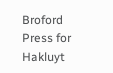Broford Press for Hakluyt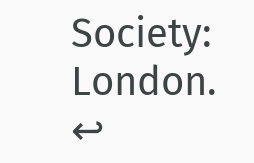Society: London. ↩